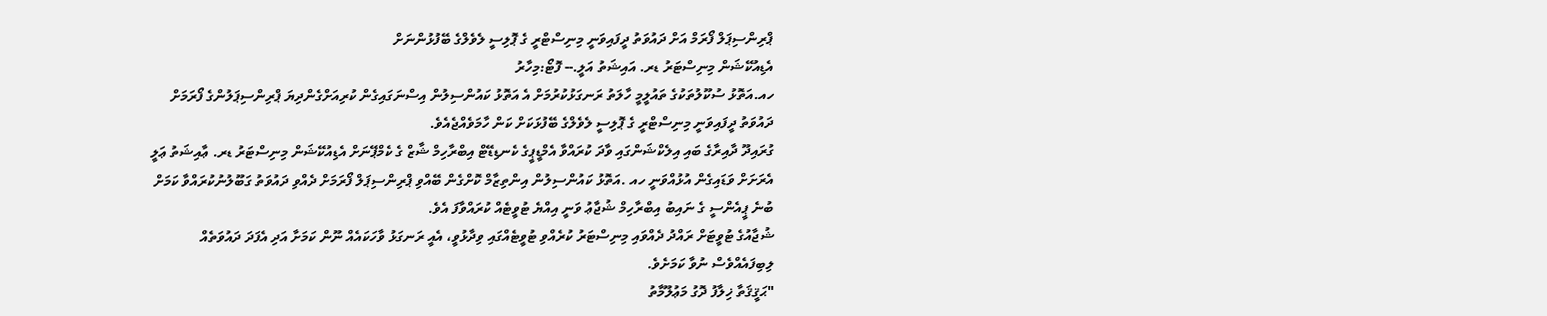ޕްރިންސިޕަލް ފޯރަމް އަށް ދައުވަތު ދީފައިވަނީ މިނިސްޓްރީ ގެ ޕޮލިސީ ލެވެލްގެ ބޭފުޅުންނަށް
އެޑިއުކޭޝަން މިނިސްޓަރު ޑރ. އައިޝަތު އަލީ.-- ފޮޓޯ:މިހާރު
ހއ.އަތޮޅު ސުކޫލުތަކުގެ ތައުލީމީ ހާލަތު ރަނގަޅުކުރުމަށް އެ އަތޮޅު ކައުންސިލުން އިސްނަގައިގެން ކުރިއަށްގެންދިޔަ ޕްރިންސިޕަލުންގެ ފޯރަމަށް ދައުވަތު ދީފައިވަނީ މިނިސްޓްރީ ގެ ޕޮލިސީ ލެވެލްގެ ބޭފުޅަކަށް ކަން ހާމަވެއްޖެއެވެ.
ގުރައިދޫ ދާއިރާގެ ބައި އިލެކްޝަންގައި ވާދަ ކުރައްވާ އެމްޑީޕީގެ ކެނޑިޑޭޓް އިބްރާހިމް ޝާޒް ގެ ކެމްޕޭނަށް އެޑިއުކޭޝަން މިނިސްޓަރު ޑރ. ޢާއިޝަތު ޢަލީ އެރަށަށް ވަޑައިގެން އުޅުއްވަނީ ހއ .އަތޮޅު ކައުންސިލުން އިންތިޒާމް ކޮށްގެން ބޭއްވި ޕްރިންސިޕަލް ފޯރަމަށް ދެއްވި ދައުވަތު ގަބޫލުނުކުރައްވާ ކަމަށް ބުނެ ޕީއެންސީ ގެ ނައިބު އިބްރާހިމް ޝުޖާޢު ވަނީ އިއްޔެ ޓުވީޓެއް ކުރައްވާފަ އެވެ.
ޝުޖާއުގެ ޓުވީޓަށް ރައްދު ދެއްވައި މިނިސްޓަރު ކުރެއްވި ޓުވީޓެއްގައި ވިދާޅުވީ، އެއީ ރަނގަޅު ވާހަކައެއް ނޫން ކަމަށާ އަދި އެފަދަ ދައުވަތެއް ލިބިފައެއްވެސް ނުވާ ކަމަށެވެ.
"ޙަޤީޤަތާ ޚިލާފު ދޮގު މަޢުލޫމާތު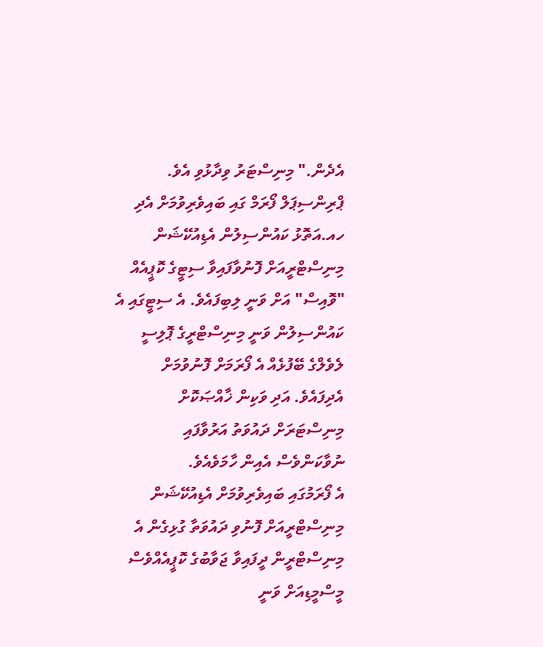އެދެން." މިނިސްޓަރު ވިދާޅުވި އެވެ.
ޕްރިންސިޕަލް ފޯރަމް ގައި ބައިވެރިވުމަށް އެދި ހއ.އަތޮޅު ކައުންސިލުން އެޑިއުކޭޝަން މިނިސްޓްރީއަށް ފޮނުވާފައިވާ ސިޓީގެ ކޮޕީއެއް "ވޮއިސް" އަށް ވަނީ ލިބިފައެވެ. އެ ސިޓީގައި އެ ކައުންސިލުން ވަނީ މިނިސްޓްރީގެ ޕޮލިސީ ލެވެލްގެ ބޭފުޅެއް އެ ފޯރަމަށް ފޮނުވުމަށް އެދިފައެވެ. އަދި ވަކިން ޚާއްޞަކޮށް މިނިސްޓަރަށް ދައުވަތު އަރުވާފައި ނުވާކަންވެސް އެއިން ހާމަވެއެވެ.
އެ ފޯރަމުގައި ބައިވެރިވުމަށް އެޑިއުކޭޝަން މިނިސްޓްރީއަށް ފޮނުވި ދައުވަތާ ގުޅިގެން އެ މިނިސްޓްރީން ދީފައިވާ ޖަވާބުގެ ކޮޕީއެއްވެސް މީސްމީޑިއަށް ވަނީ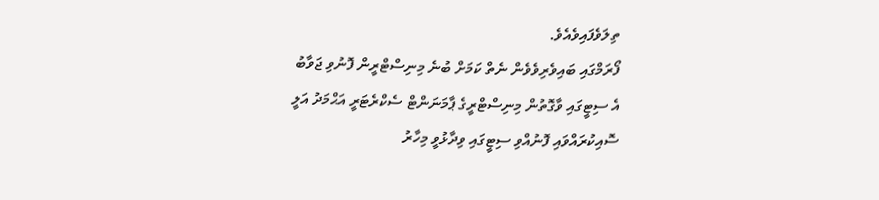ތިލަވެފައިވެއެވެ.
ފޯރަމްގައި ބައިވެރިވެވެން ނެތް ކަމަށް ބުނެ މިނިސްޓްރީން ފޮނުވި ޖަވާބު
އެ ސިޓީގައި ވާގޮތުން މިނިސްޓްރީގެ ޕާމަނަންޓް ސެކްރެޓަރީ އަޙްމަދު އަލީ ސޮއިކުރައްވައި ފޮނުއްވި ސިޓީގައި ވިދާޅުވީ މިހާރު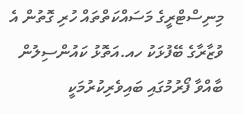މިނިސްޓްރީގެ މަސައްކަތްތައް ހުރި ގޮތުން އެ ވުޒާރާގެ ބޭފުޅަކު ހއ.އަތޮޅު ކައުންސިލުން ބާއްވާ ފޯރުމުގައި ބައިވެރިކުރުމަކީ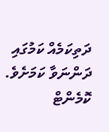ދަތިކަމެއް ކަމުގައި ދަންނަވާ ކަމަށެވެ.
ކޮމެންޓް